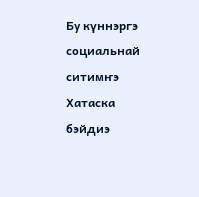Бу күннэргэ социальнай ситимҥэ Хатаска бэйдиэ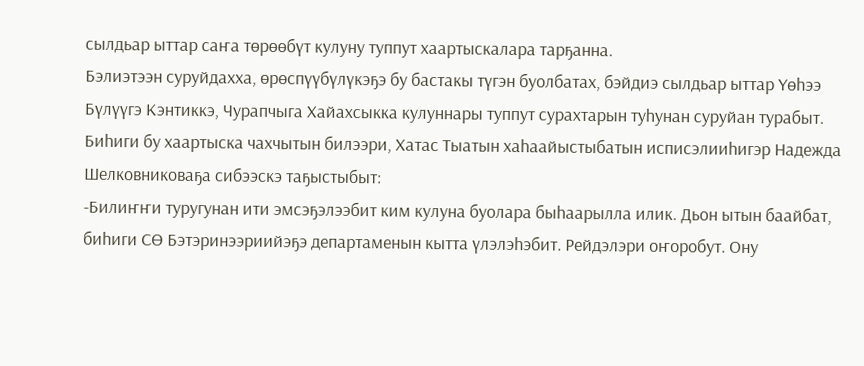сылдьар ыттар саҥа төрөөбүт кулуну туппут хаартыскалара тарҕанна.
Бэлиэтээн суруйдахха, өрөспүүбүлүкэҕэ бу бастакы түгэн буолбатах, бэйдиэ сылдьар ыттар Үөһээ Бүлүүгэ Кэнтиккэ, Чурапчыга Хайахсыкка кулуннары туппут сурахтарын туһунан суруйан турабыт. Биһиги бу хаартыска чахчытын билээри, Хатас Тыатын хаһаайыстыбатын исписэлииһигэр Надежда Шелковниковаҕа сибээскэ таҕыстыбыт:
-Билиҥҥи туругунан ити эмсэҕэлээбит ким кулуна буолара быһаарылла илик. Дьон ытын баайбат, биһиги СӨ Бэтэринээриийэҕэ департаменын кытта үлэлэһэбит. Рейдэлэри оҥоробут. Ону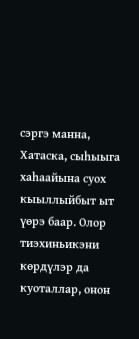сэргэ манна, Хатаска, сыһыыга хаһаайына суох кыыллыйбыт ыт үөрэ баар. Олор тиэхиньикэни көрдүлэр да куоталлар, онон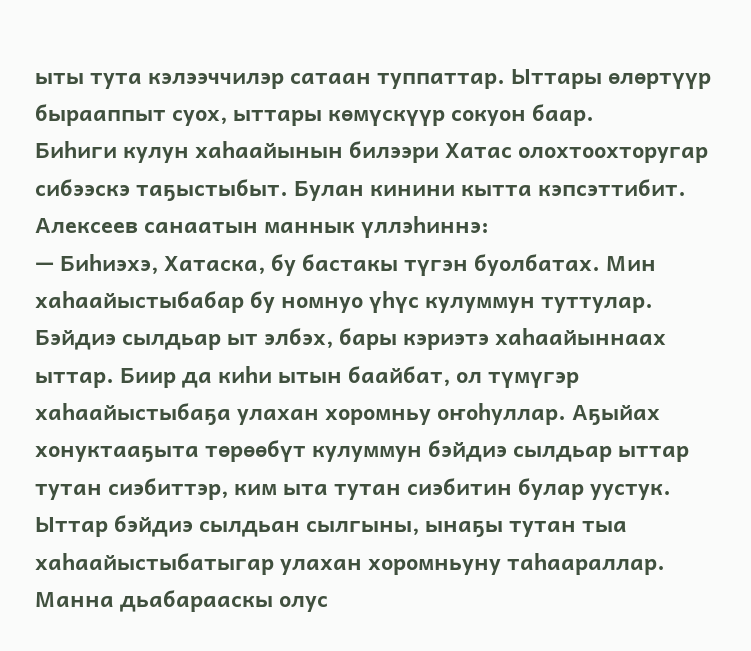ыты тута кэлээччилэр сатаан туппаттар. Ыттары өлөртүүр бырааппыт суох, ыттары көмүскүүр сокуон баар.
Биһиги кулун хаһаайынын билээри Хатас олохтоохторугар сибээскэ таҕыстыбыт. Булан кинини кытта кэпсэттибит. Алексеев санаатын маннык үллэһиннэ:
— Биһиэхэ, Хатаска, бу бастакы түгэн буолбатах. Мин хаһаайыстыбабар бу номнуо үһүс кулуммун туттулар. Бэйдиэ сылдьар ыт элбэх, бары кэриэтэ хаһаайыннаах ыттар. Биир да киһи ытын баайбат, ол түмүгэр хаһаайыстыбаҕа улахан хоромньу оҥоһуллар. Аҕыйах хонуктааҕыта төрөөбүт кулуммун бэйдиэ сылдьар ыттар тутан сиэбиттэр, ким ыта тутан сиэбитин булар уустук. Ыттар бэйдиэ сылдьан сылгыны, ынаҕы тутан тыа хаһаайыстыбатыгар улахан хоромньуну таһаараллар. Манна дьабарааскы олус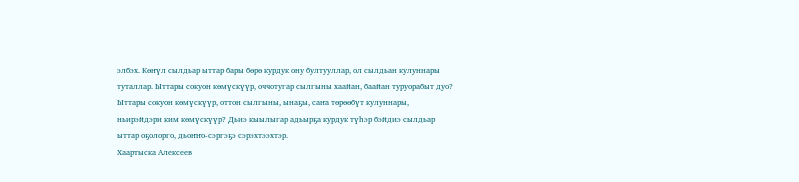элбэх. Көҥүл сылдьар ыттар бары бөрө курдук ону бултууллар, ол сылдьан кулуннары туталлар. Ыттары сокуон көмүскүүр, оччотугар сылгыны хаайан, баайан туруорабыт дуо?
Ыттары сокуон көмүскүүр, оттон сылгыны, ынаҕы, саҥа төрөөбүт кулуннары, ньирэйдэри ким көмүскүүр? Дьиэ кыылыгар адьырҕа курдук түһэр бэйдиэ сылдьар ыттар оҕолорго, дьоҥҥо-сэргэҕэ сэрэхтээхтэр.
Хаартыска Алексеев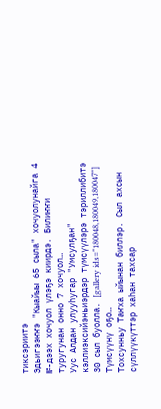тиксэриитэ
Эдьигээҥҥэ "Кыайыы 65 сыла" хочуолунайга 4 №-дээх хочуол үлэҕэ киирдэ. Билиҥҥи туругунан онно 7 хочуол…
Уус Алдан улууһугар "Умсулҕан" кэллиэксийэньиэрдэр түмсүүлэрэ тэриллибитэ 30 сыл буолла. [gallery ids="180048,180049,180047"] Түмсүүнү оҕо…
Тохсунньу Таҥха ыйынан биллэр. Сыл ахсын сүллүүкүттэр хаһан тахсар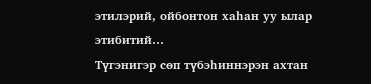этилэрий, ойбонтон хаһан уу ылар этибитий…
Түгэнигэр сөп түбэһиннэрэн ахтан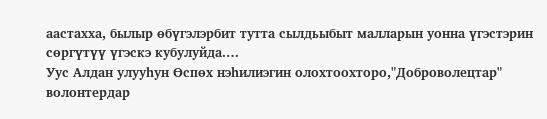аастахха, былыр өбүгэлэрбит тутта сылдьыбыт малларын уонна үгэстэрин сөргүтүү үгэскэ кубулуйда.…
Уус Алдан улууһун Өспөх нэһилиэгин олохтоохторо,"Доброволецтар" волонтердар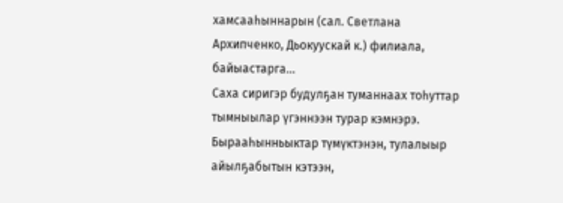хамсааһыннарын (сал. Светлана Архипченко, Дьокуускай к.) филиала, байыастарга…
Саха сиригэр будулҕан туманнаах тоһуттар тымныылар үгэннээн турар кэмнэрэ. Бырааһынньыктар түмүктэнэн, тулалыыр айылҕабытын кэтээн,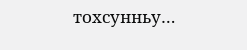тохсунньу…